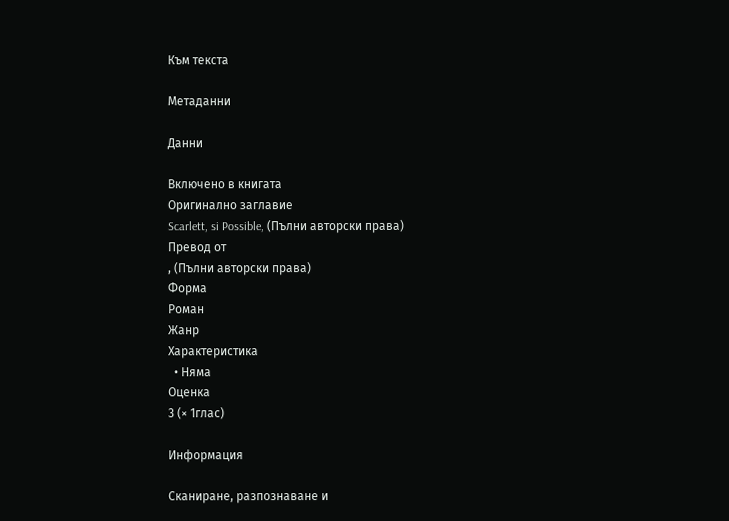Към текста

Метаданни

Данни

Включено в книгата
Оригинално заглавие
Scarlett, si Possible, (Пълни авторски права)
Превод от
, (Пълни авторски права)
Форма
Роман
Жанр
Характеристика
  • Няма
Оценка
3 (× 1глас)

Информация

Сканиране, разпознаване и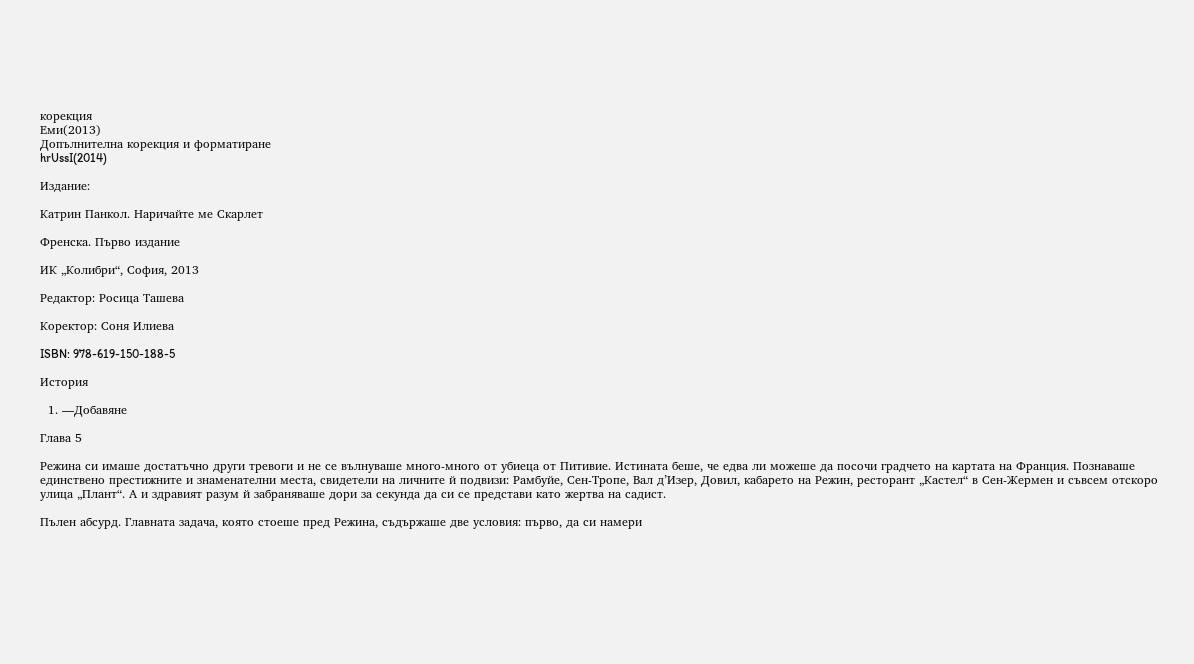корекция
Еми(2013)
Допълнителна корекция и форматиране
hrUssI(2014)

Издание:

Катрин Панкол. Наричайте ме Скарлет

Френска. Първо издание

ИК „Колибри“, София, 2013

Редактор: Росица Ташева

Коректор: Соня Илиева

ISBN: 978-619-150-188-5

История

  1. —Добавяне

Глава 5

Режина си имаше достатъчно други тревоги и не се вълнуваше много-много от убиеца от Питивие. Истината беше, че едва ли можеше да посочи градчето на картата на Франция. Познаваше единствено престижните и знаменателни места, свидетели на личните й подвизи: Рамбуйе, Сен-Тропе, Вал д’Изер, Довил, кабарето на Режин, ресторант „Кастел“ в Сен-Жермен и съвсем отскоро улица „Плант“. А и здравият разум й забраняваше дори за секунда да си се представи като жертва на садист.

Пълен абсурд. Главната задача, която стоеше пред Режина, съдържаше две условия: първо, да си намери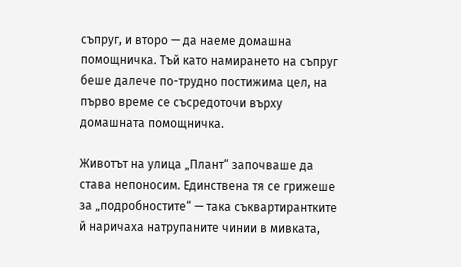съпруг, и второ — да наеме домашна помощничка. Тъй като намирането на съпруг беше далече по-трудно постижима цел, на първо време се съсредоточи върху домашната помощничка.

Животът на улица „Плант“ започваше да става непоносим. Единствена тя се грижеше за „подробностите“ — така съквартирантките й наричаха натрупаните чинии в мивката,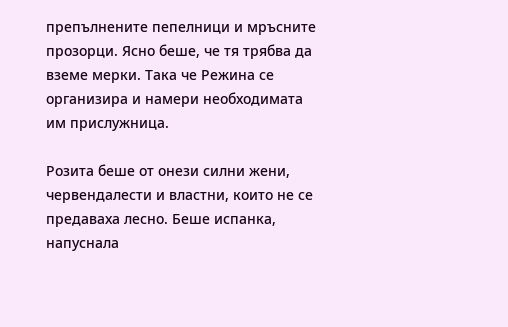препълнените пепелници и мръсните прозорци. Ясно беше, че тя трябва да вземе мерки. Така че Режина се организира и намери необходимата им прислужница.

Розита беше от онези силни жени, червендалести и властни, които не се предаваха лесно. Беше испанка, напуснала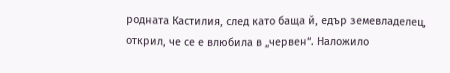родната Кастилия, след като баща й, едър земевладелец, открил, че се е влюбила в „червен“. Наложило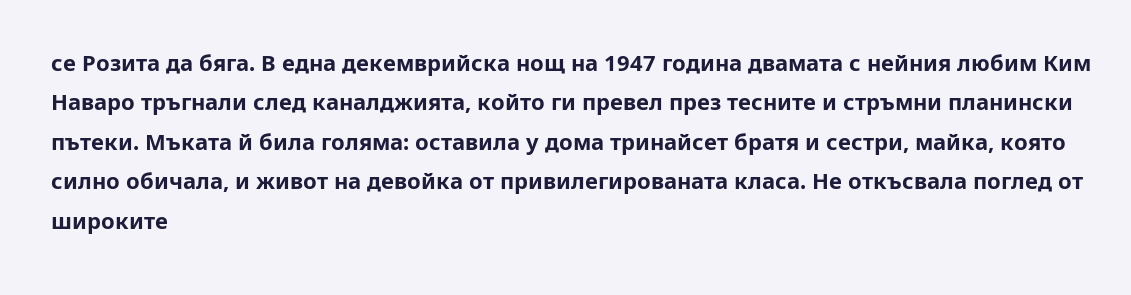се Розита да бяга. В една декемврийска нощ на 1947 година двамата с нейния любим Ким Наваро тръгнали след каналджията, който ги превел през тесните и стръмни планински пътеки. Мъката й била голяма: оставила у дома тринайсет братя и сестри, майка, която силно обичала, и живот на девойка от привилегированата класа. Не откъсвала поглед от широките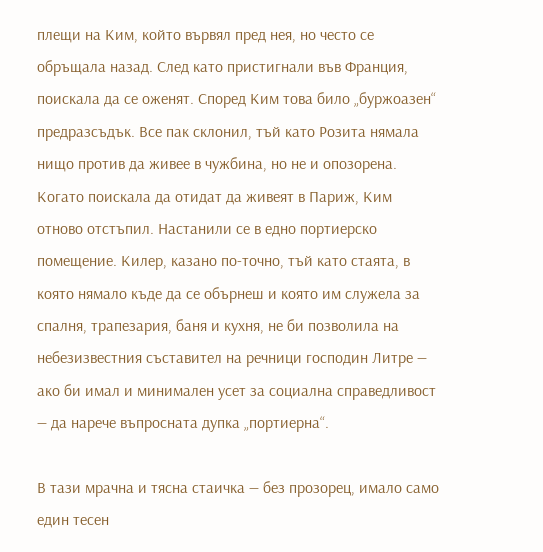плещи на Ким, който вървял пред нея, но често се обръщала назад. След като пристигнали във Франция, поискала да се оженят. Според Ким това било „буржоазен“ предразсъдък. Все пак склонил, тъй като Розита нямала нищо против да живее в чужбина, но не и опозорена. Когато поискала да отидат да живеят в Париж, Ким отново отстъпил. Настанили се в едно портиерско помещение. Килер, казано по-точно, тъй като стаята, в която нямало къде да се обърнеш и която им служела за спалня, трапезария, баня и кухня, не би позволила на небезизвестния съставител на речници господин Литре — ако би имал и минимален усет за социална справедливост — да нарече въпросната дупка „портиерна“.

В тази мрачна и тясна стаичка — без прозорец, имало само един тесен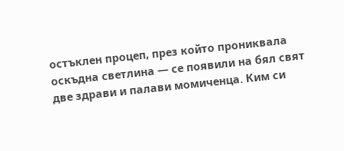остъклен процеп, през който прониквала оскъдна светлина — се появили на бял свят две здрави и палави момиченца. Ким си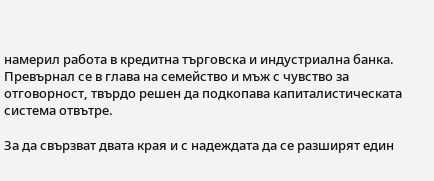намерил работа в кредитна търговска и индустриална банка. Превърнал се в глава на семейство и мъж с чувство за отговорност, твърдо решен да подкопава капиталистическата система отвътре.

За да свързват двата края и с надеждата да се разширят един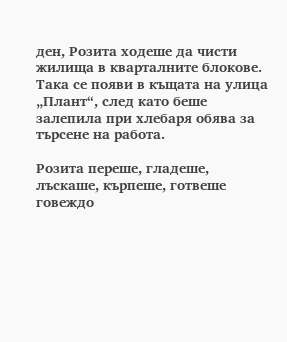ден, Розита ходеше да чисти жилища в кварталните блокове. Така се появи в къщата на улица „Плант“, след като беше залепила при хлебаря обява за търсене на работа.

Розита переше, гладеше, лъскаше, кърпеше, готвеше говеждо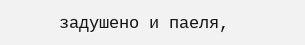задушено и паеля,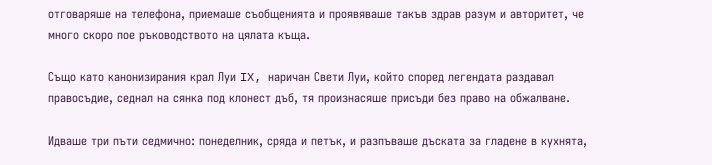отговаряше на телефона, приемаше съобщенията и проявяваше такъв здрав разум и авторитет, че много скоро пое ръководството на цялата къща.

Също като канонизирания крал Луи IX, наричан Свети Луи, който според легендата раздавал правосъдие, седнал на сянка под клонест дъб, тя произнасяше присъди без право на обжалване.

Идваше три пъти седмично: понеделник, сряда и петък, и разпъваше дъската за гладене в кухнята,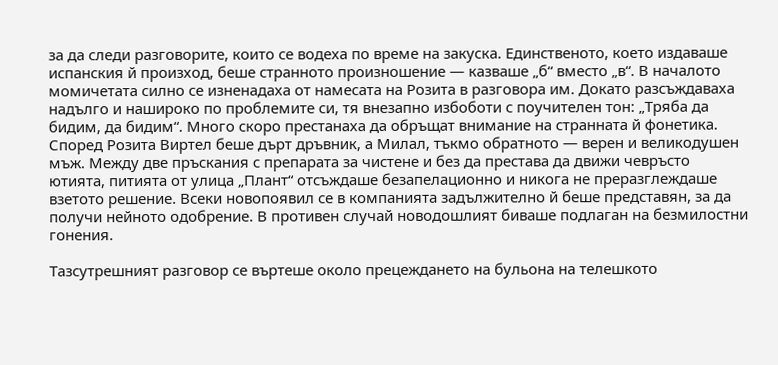за да следи разговорите, които се водеха по време на закуска. Единственото, което издаваше испанския й произход, беше странното произношение — казваше „б“ вместо „в“. В началото момичетата силно се изненадаха от намесата на Розита в разговора им. Докато разсъждаваха надълго и нашироко по проблемите си, тя внезапно избоботи с поучителен тон: „Тряба да бидим, да бидим“. Много скоро престанаха да обръщат внимание на странната й фонетика. Според Розита Виртел беше дърт дръвник, а Милал, тъкмо обратното — верен и великодушен мъж. Между две пръскания с препарата за чистене и без да престава да движи чевръсто ютията, питията от улица „Плант“ отсъждаше безапелационно и никога не преразглеждаше взетото решение. Всеки новопоявил се в компанията задължително й беше представян, за да получи нейното одобрение. В противен случай новодошлият биваше подлаган на безмилостни гонения.

Тазсутрешният разговор се въртеше около прецеждането на бульона на телешкото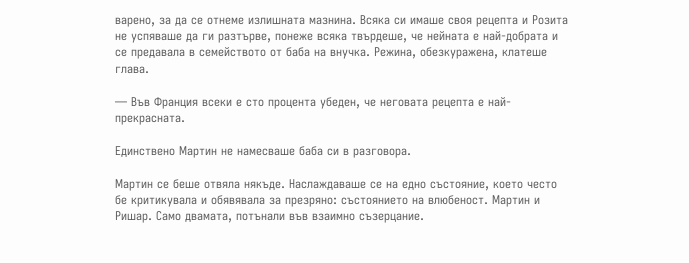варено, за да се отнеме излишната мазнина. Всяка си имаше своя рецепта и Розита не успяваше да ги разтърве, понеже всяка твърдеше, че нейната е най-добрата и се предавала в семейството от баба на внучка. Режина, обезкуражена, клатеше глава.

— Във Франция всеки е сто процента убеден, че неговата рецепта е най-прекрасната.

Единствено Мартин не намесваше баба си в разговора.

Мартин се беше отвяла някъде. Наслаждаваше се на едно състояние, което често бе критикувала и обявявала за презряно: състоянието на влюбеност. Мартин и Ришар. Само двамата, потънали във взаимно съзерцание.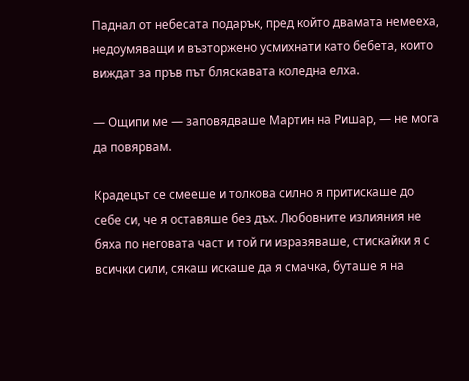Паднал от небесата подарък, пред който двамата немееха, недоумяващи и възторжено усмихнати като бебета, които виждат за пръв път бляскавата коледна елха.

— Ощипи ме — заповядваше Мартин на Ришар, — не мога да повярвам.

Крадецът се смееше и толкова силно я притискаше до себе си, че я оставяше без дъх. Любовните излияния не бяха по неговата част и той ги изразяваше, стискайки я с всички сили, сякаш искаше да я смачка, буташе я на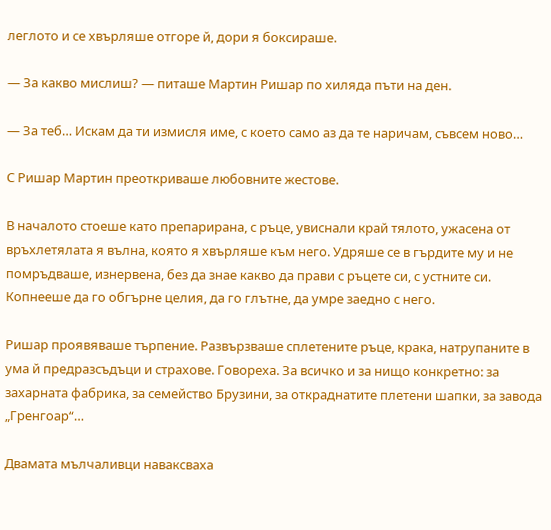леглото и се хвърляше отгоре й, дори я боксираше.

— За какво мислиш? — питаше Мартин Ришар по хиляда пъти на ден.

— За теб… Искам да ти измисля име, с което само аз да те наричам, съвсем ново…

С Ришар Мартин преоткриваше любовните жестове.

В началото стоеше като препарирана, с ръце, увиснали край тялото, ужасена от връхлетялата я вълна, която я хвърляше към него. Удряше се в гърдите му и не помръдваше, изнервена, без да знае какво да прави с ръцете си, с устните си. Копнееше да го обгърне целия, да го глътне, да умре заедно с него.

Ришар проявяваше търпение. Развързваше сплетените ръце, крака, натрупаните в ума й предразсъдъци и страхове. Говореха. За всичко и за нищо конкретно: за захарната фабрика, за семейство Брузини, за откраднатите плетени шапки, за завода „Гренгоар“…

Двамата мълчаливци наваксваха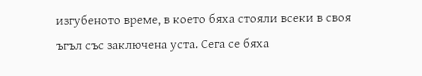изгубеното време, в което бяха стояли всеки в своя ъгъл със заключена уста. Сега се бяха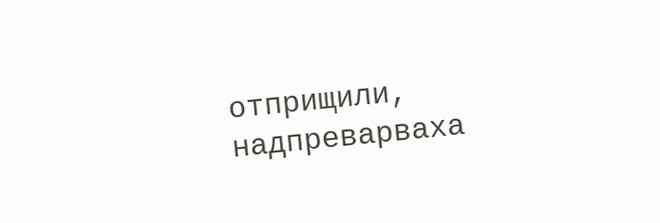отприщили, надпреварваха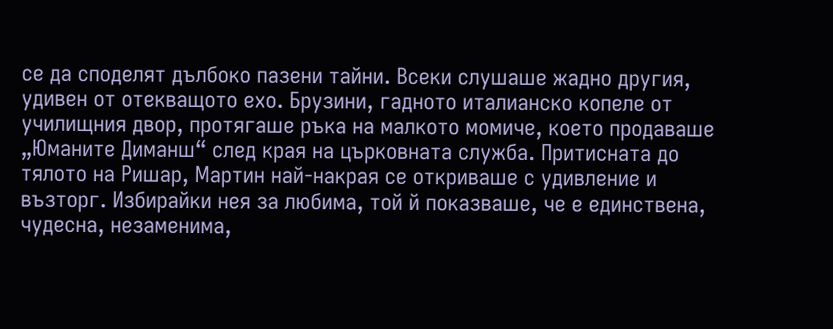се да споделят дълбоко пазени тайни. Всеки слушаше жадно другия, удивен от отекващото ехо. Брузини, гадното италианско копеле от училищния двор, протягаше ръка на малкото момиче, което продаваше „Юманите Диманш“ след края на църковната служба. Притисната до тялото на Ришар, Мартин най-накрая се откриваше с удивление и възторг. Избирайки нея за любима, той й показваше, че е единствена, чудесна, незаменима,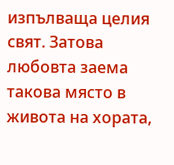изпълваща целия свят. Затова любовта заема такова място в живота на хората,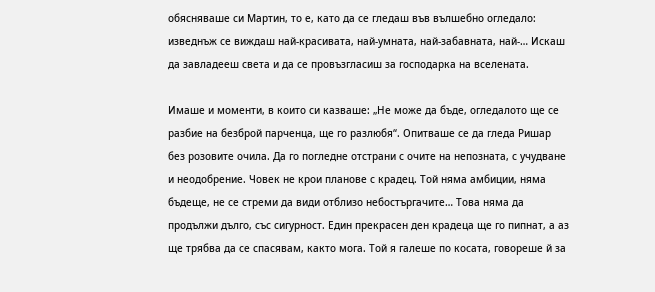обясняваше си Мартин, то е, като да се гледаш във вълшебно огледало: изведнъж се виждаш най-красивата, най-умната, най-забавната, най-… Искаш да завладееш света и да се провъзгласиш за господарка на вселената.

Имаше и моменти, в които си казваше: „Не може да бъде, огледалото ще се разбие на безброй парченца, ще го разлюбя“. Опитваше се да гледа Ришар без розовите очила. Да го погледне отстрани с очите на непозната, с учудване и неодобрение. Човек не крои планове с крадец. Той няма амбиции, няма бъдеще, не се стреми да види отблизо небостъргачите… Това няма да продължи дълго, със сигурност. Един прекрасен ден крадеца ще го пипнат, а аз ще трябва да се спасявам, както мога. Той я галеше по косата, говореше й за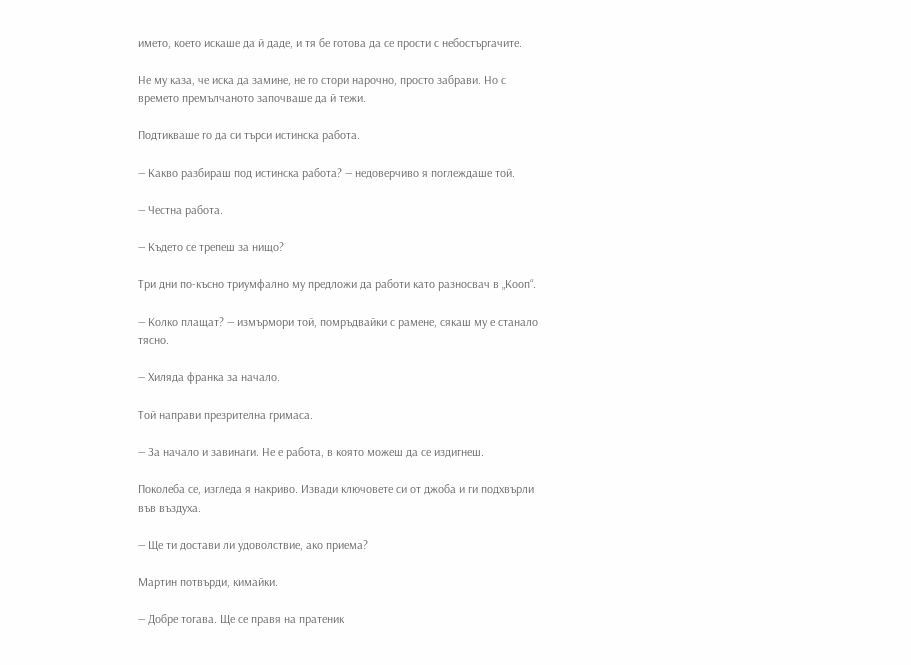името, което искаше да й даде, и тя бе готова да се прости с небостъргачите.

Не му каза, че иска да замине, не го стори нарочно, просто забрави. Но с времето премълчаното започваше да й тежи.

Подтикваше го да си търси истинска работа.

— Какво разбираш под истинска работа? — недоверчиво я поглеждаше той.

— Честна работа.

— Където се трепеш за нищо?

Три дни по-късно триумфално му предложи да работи като разносвач в „Кооп“.

— Колко плащат? — измърмори той, помръдвайки с рамене, сякаш му е станало тясно.

— Хиляда франка за начало.

Той направи презрителна гримаса.

— За начало и завинаги. Не е работа, в която можеш да се издигнеш.

Поколеба се, изгледа я накриво. Извади ключовете си от джоба и ги подхвърли във въздуха.

— Ще ти достави ли удоволствие, ако приема?

Мартин потвърди, кимайки.

— Добре тогава. Ще се правя на пратеник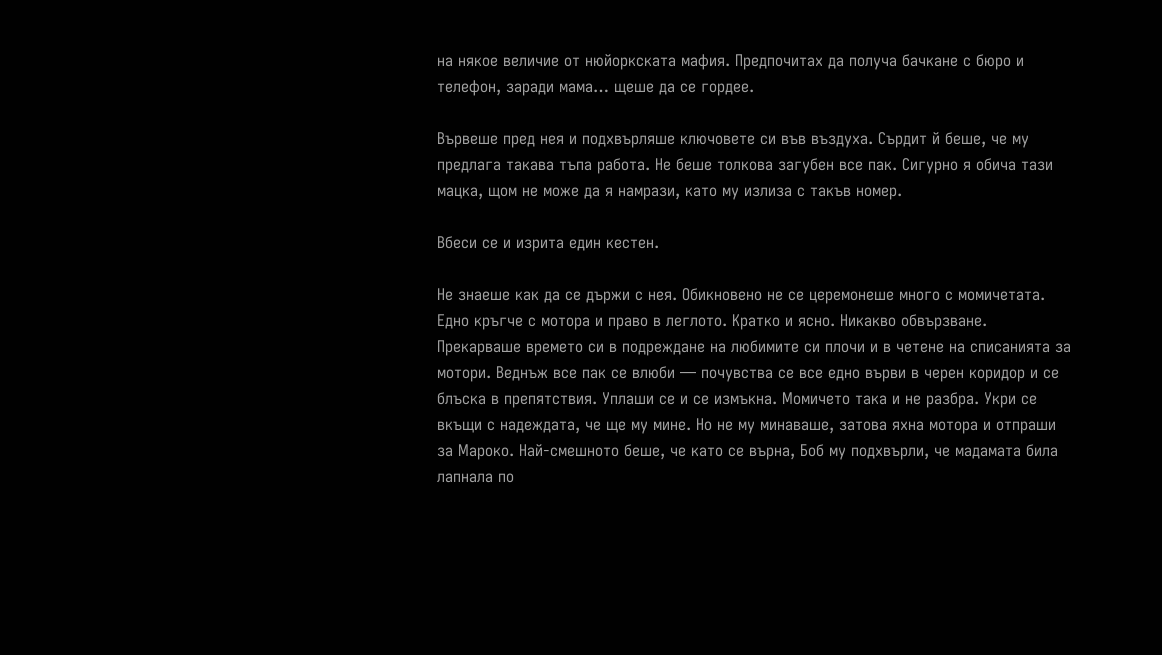на някое величие от нюйоркската мафия. Предпочитах да получа бачкане с бюро и телефон, заради мама… щеше да се гордее.

Вървеше пред нея и подхвърляше ключовете си във въздуха. Сърдит й беше, че му предлага такава тъпа работа. Не беше толкова загубен все пак. Сигурно я обича тази мацка, щом не може да я намрази, като му излиза с такъв номер.

Вбеси се и изрита един кестен.

Не знаеше как да се държи с нея. Обикновено не се церемонеше много с момичетата. Едно кръгче с мотора и право в леглото. Кратко и ясно. Никакво обвързване. Прекарваше времето си в подреждане на любимите си плочи и в четене на списанията за мотори. Веднъж все пак се влюби — почувства се все едно върви в черен коридор и се блъска в препятствия. Уплаши се и се измъкна. Момичето така и не разбра. Укри се вкъщи с надеждата, че ще му мине. Но не му минаваше, затова яхна мотора и отпраши за Мароко. Най-смешното беше, че като се върна, Боб му подхвърли, че мадамата била лапнала по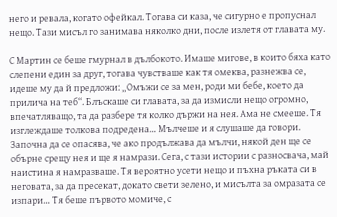него и ревала, когато офейкал. Тогава си каза, че сигурно е пропуснал нещо. Тази мисъл го занимава няколко дни, после излетя от главата му.

С Мартин се беше гмурнал в дълбокото. Имаше мигове, в които бяха като слепени един за друг, тогава чувстваше как тя омеква, разнежва се, идеше му да й предложи: „Омъжи се за мен, роди ми бебе, което да прилича на теб“. Блъскаше си главата, за да измисли нещо огромно, впечатляващо, та да разбере тя колко държи на нея. Ама не смееше. Тя изглеждаше толкова подредена… Мълчеше и я слушаше да говори. Започна да се опасява, че ако продължава да мълчи, някой ден ще се обърне срещу нея и ще я намрази. Сега, с тази истории с разносвача, май наистина я намразваше. Тя вероятно усети нещо и пъхна ръката си в неговата, за да пресекат, докато свети зелено, и мисълта за омразата се изпари… Тя беше първото момиче, с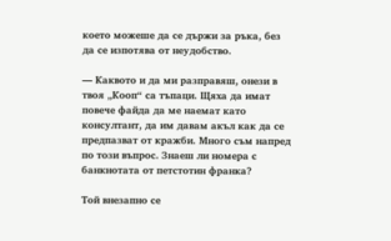което можеше да се държи за ръка, без да се изпотява от неудобство.

— Каквото и да ми разправяш, онези в твоя „Кооп“ са тъпаци. Щяха да имат повече файда да ме наемат като консултант, да им давам акъл как да се предпазват от кражби. Много съм напред по този въпрос. Знаеш ли номера с банкнотата от петстотин франка?

Той внезапно се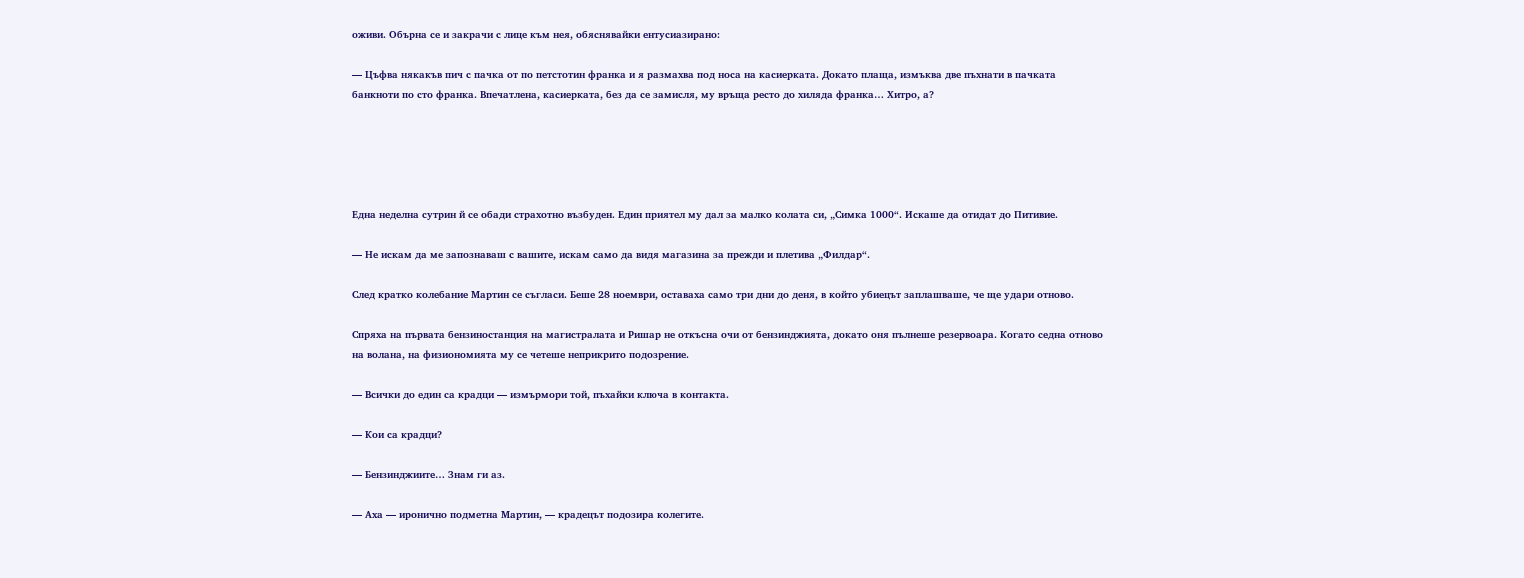оживи. Обърна се и закрачи с лице към нея, обяснявайки ентусиазирано:

— Цъфва някакъв пич с пачка от по петстотин франка и я размахва под носа на касиерката. Докато плаща, измъква две пъхнати в пачката банкноти по сто франка. Впечатлена, касиерката, без да се замисля, му връща ресто до хиляда франка… Хитро, а?





Една неделна сутрин й се обади страхотно възбуден. Един приятел му дал за малко колата си, „Симка 1000“. Искаше да отидат до Питивие.

— Не искам да ме запознаваш с вашите, искам само да видя магазина за прежди и плетива „Филдар“.

След кратко колебание Мартин се съгласи. Беше 28 ноември, оставаха само три дни до деня, в който убиецът заплашваше, че ще удари отново.

Спряха на първата бензиностанция на магистралата и Ришар не откъсна очи от бензинджията, докато оня пълнеше резервоара. Когато седна отново на волана, на физиономията му се четеше неприкрито подозрение.

— Всички до един са крадци — измърмори той, пъхайки ключа в контакта.

— Кои са крадци?

— Бензинджиите… Знам ги аз.

— Аха — иронично подметна Мартин, — крадецът подозира колегите.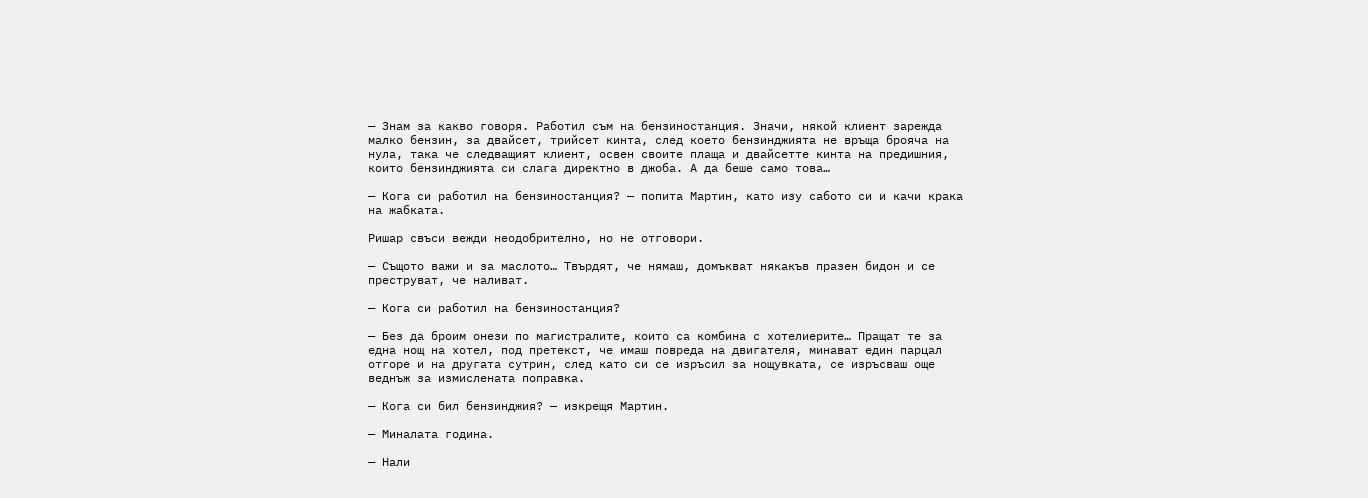— Знам за какво говоря. Работил съм на бензиностанция. Значи, някой клиент зарежда малко бензин, за двайсет, трийсет кинта, след което бензинджията не връща брояча на нула, така че следващият клиент, освен своите плаща и двайсетте кинта на предишния, които бензинджията си слага директно в джоба. А да беше само това…

— Кога си работил на бензиностанция? — попита Мартин, като изу сабото си и качи крака на жабката.

Ришар свъси вежди неодобрително, но не отговори.

— Същото важи и за маслото… Твърдят, че нямаш, домъкват някакъв празен бидон и се преструват, че наливат.

— Кога си работил на бензиностанция?

— Без да броим онези по магистралите, които са комбина с хотелиерите… Пращат те за една нощ на хотел, под претекст, че имаш повреда на двигателя, минават един парцал отгоре и на другата сутрин, след като си се изръсил за нощувката, се изръсваш още веднъж за измислената поправка.

— Кога си бил бензинджия? — изкрещя Мартин.

— Миналата година.

— Нали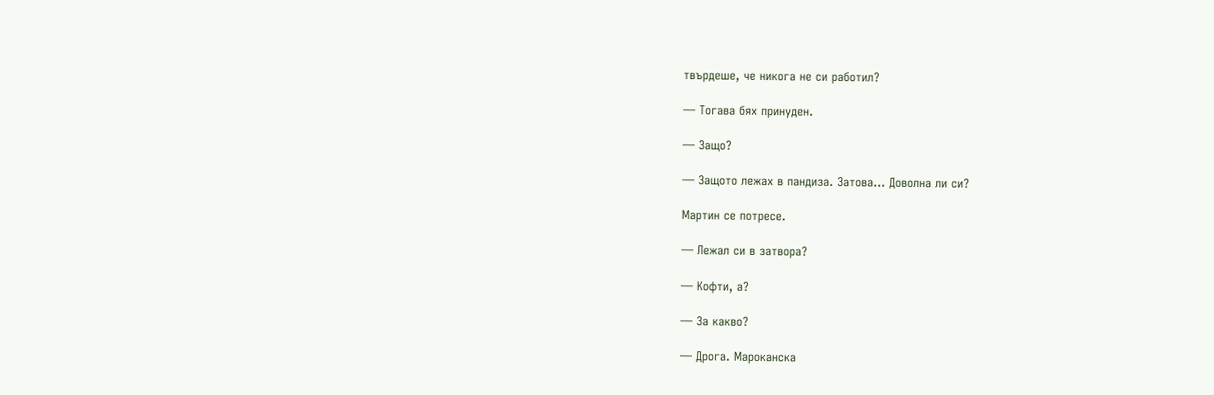твърдеше, че никога не си работил?

— Тогава бях принуден.

— Защо?

— Защото лежах в пандиза. Затова… Доволна ли си?

Мартин се потресе.

— Лежал си в затвора?

— Кофти, а?

— За какво?

— Дрога. Мароканска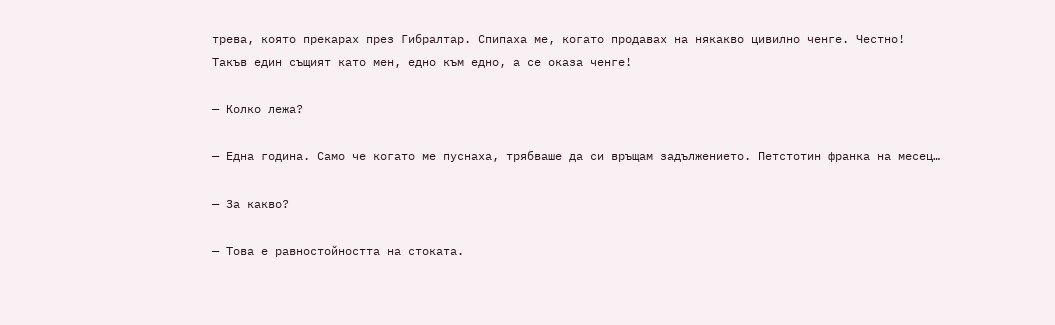трева, която прекарах през Гибралтар. Спипаха ме, когато продавах на някакво цивилно ченге. Честно! Такъв един същият като мен, едно към едно, а се оказа ченге!

— Колко лежа?

— Една година. Само че когато ме пуснаха, трябваше да си връщам задължението. Петстотин франка на месец…

— За какво?

— Това е равностойността на стоката.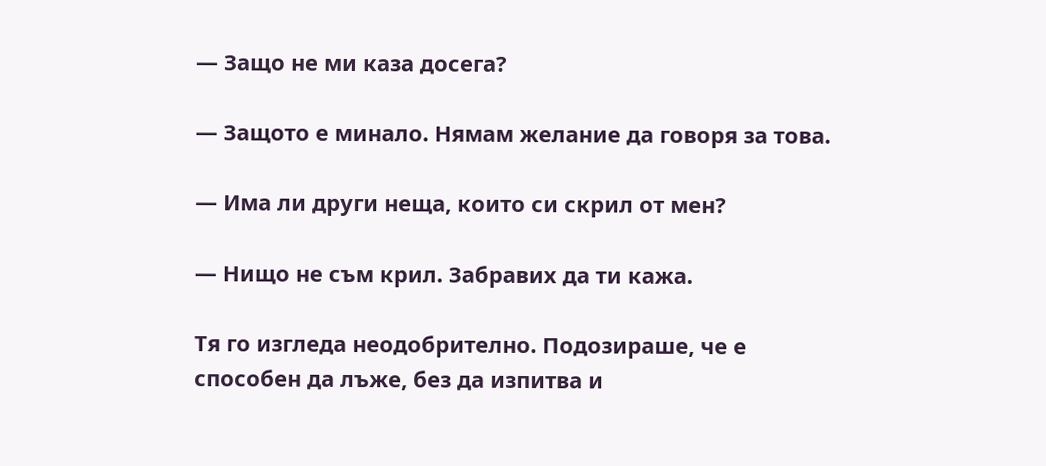— Защо не ми каза досега?

— Защото е минало. Нямам желание да говоря за това.

— Има ли други неща, които си скрил от мен?

— Нищо не съм крил. Забравих да ти кажа.

Тя го изгледа неодобрително. Подозираше, че е способен да лъже, без да изпитва и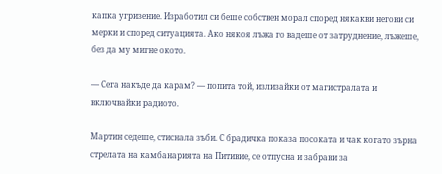капка угризение. Изработил си беше собствен морал според някакви негови си мерки и според ситуацията. Ако някоя лъжа го вадеше от затруднение, лъжеше, без да му мигне окото.

— Сега накъде да карам? — попита той, излизайки от магистралата и включвайки радиото.

Мартин седеше, стиснала зъби. С брадичка показа посоката и чак когато зърна стрелата на камбанарията на Питивие, се отпусна и забрави за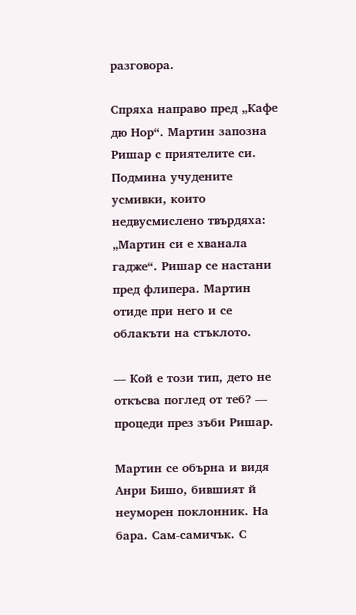разговора.

Спряха направо пред „Кафе дю Нор“. Мартин запозна Ришар с приятелите си. Подмина учудените усмивки, които недвусмислено твърдяха: „Мартин си е хванала гадже“. Ришар се настани пред флипера. Мартин отиде при него и се облакъти на стъклото.

— Кой е този тип, дето не откъсва поглед от теб? — процеди през зъби Ришар.

Мартин се обърна и видя Анри Бишо, бившият й неуморен поклонник. На бара. Сам-самичък. С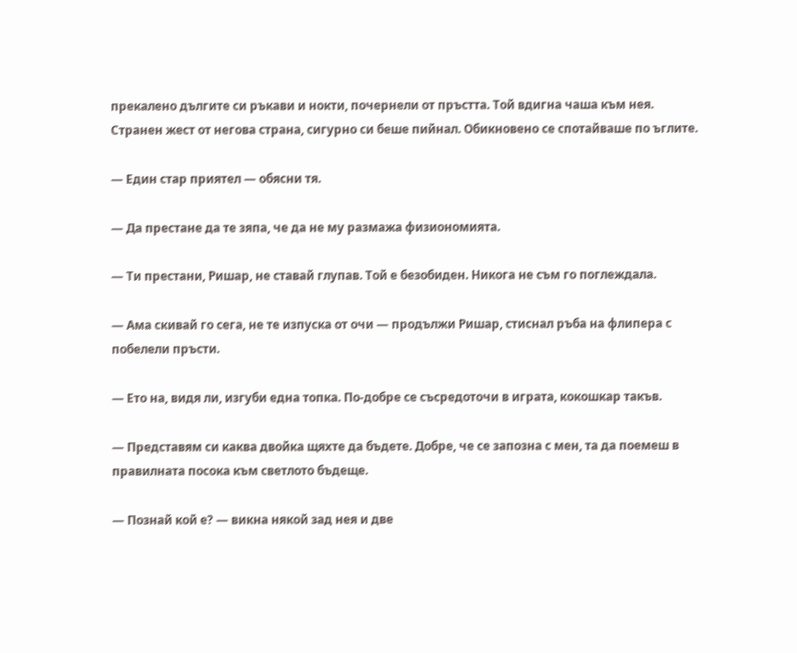прекалено дългите си ръкави и нокти, почернели от пръстта. Той вдигна чаша към нея. Странен жест от негова страна, сигурно си беше пийнал. Обикновено се спотайваше по ъглите.

— Един стар приятел — обясни тя.

— Да престане да те зяпа, че да не му размажа физиономията.

— Ти престани, Ришар, не ставай глупав. Той е безобиден. Никога не съм го поглеждала.

— Ама скивай го сега, не те изпуска от очи — продължи Ришар, стиснал ръба на флипера с побелели пръсти.

— Ето на, видя ли, изгуби една топка. По-добре се съсредоточи в играта, кокошкар такъв.

— Представям си каква двойка щяхте да бъдете. Добре, че се запозна с мен, та да поемеш в правилната посока към светлото бъдеще.

— Познай кой е? — викна някой зад нея и две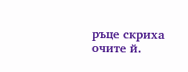ръце скриха очите й.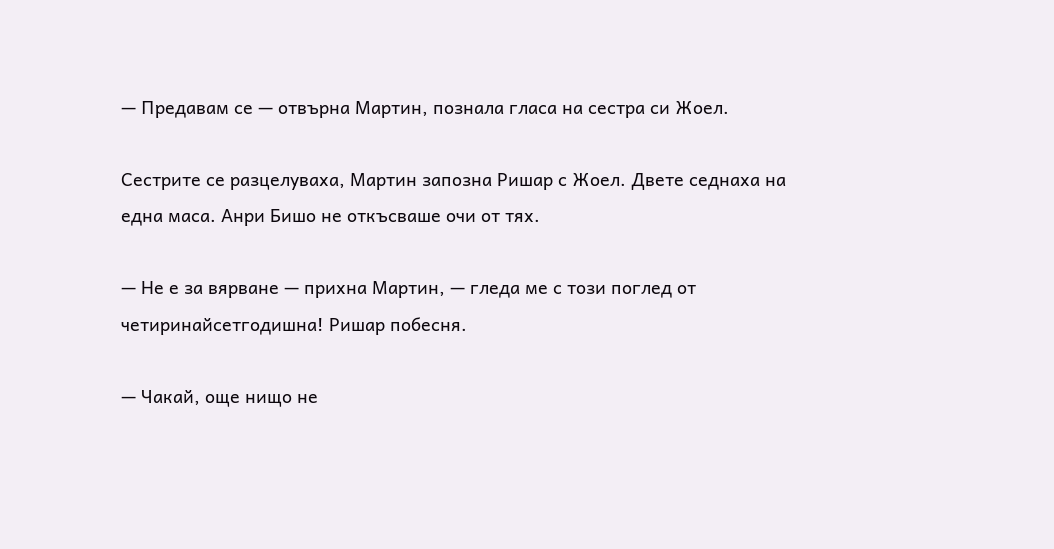— Предавам се — отвърна Мартин, познала гласа на сестра си Жоел.

Сестрите се разцелуваха, Мартин запозна Ришар с Жоел. Двете седнаха на една маса. Анри Бишо не откъсваше очи от тях.

— Не е за вярване — прихна Мартин, — гледа ме с този поглед от четиринайсетгодишна! Ришар побесня.

— Чакай, още нищо не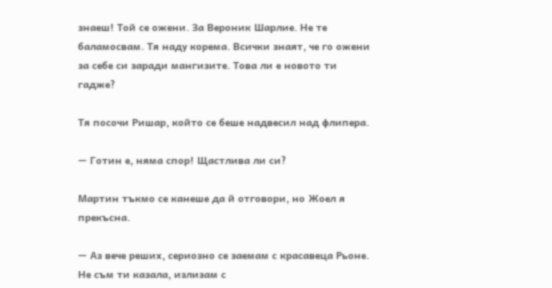знаеш! Той се ожени. За Вероник Шарлие. Не те баламосвам. Тя наду корема. Всички знаят, че го ожени за себе си заради мангизите. Това ли е новото ти гадже?

Тя посочи Ришар, който се беше надвесил над флипера.

— Готин е, няма спор! Щастлива ли си?

Мартин тъкмо се канеше да й отговори, но Жоел я прекъсна.

— Аз вече реших, сериозно се заемам с красавеца Рьоне. Не съм ти казала, излизам с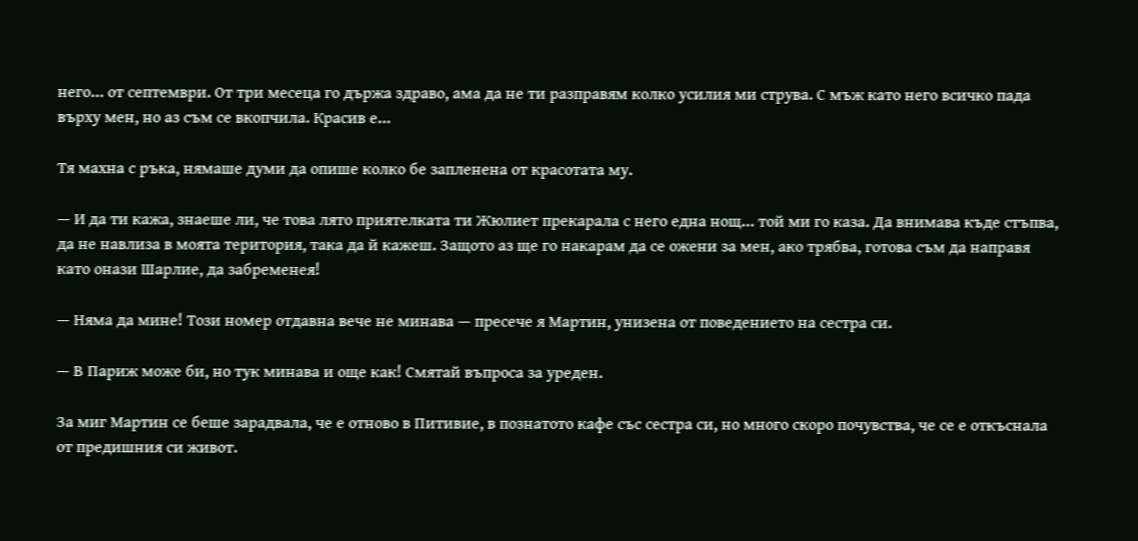него… от септември. От три месеца го държа здраво, ама да не ти разправям колко усилия ми струва. С мъж като него всичко пада върху мен, но аз съм се вкопчила. Красив е…

Тя махна с ръка, нямаше думи да опише колко бе запленена от красотата му.

— И да ти кажа, знаеше ли, че това лято приятелката ти Жюлиет прекарала с него една нощ… той ми го каза. Да внимава къде стъпва, да не навлиза в моята територия, така да й кажеш. Защото аз ще го накарам да се ожени за мен, ако трябва, готова съм да направя като онази Шарлие, да забременея!

— Няма да мине! Този номер отдавна вече не минава — пресече я Мартин, унизена от поведението на сестра си.

— В Париж може би, но тук минава и още как! Смятай въпроса за уреден.

За миг Мартин се беше зарадвала, че е отново в Питивие, в познатото кафе със сестра си, но много скоро почувства, че се е откъснала от предишния си живот.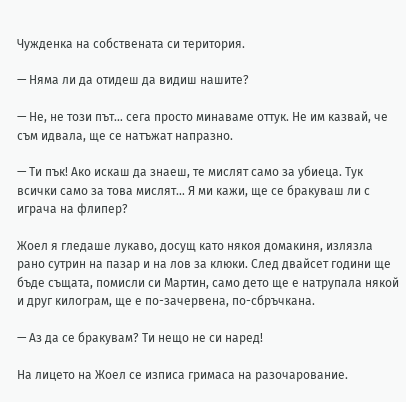Чужденка на собствената си територия.

— Няма ли да отидеш да видиш нашите?

— Не, не този път… сега просто минаваме оттук. Не им казвай, че съм идвала, ще се натъжат напразно.

— Ти пък! Ако искаш да знаеш, те мислят само за убиеца. Тук всички само за това мислят… Я ми кажи, ще се бракуваш ли с играча на флипер?

Жоел я гледаше лукаво, досущ като някоя домакиня, излязла рано сутрин на пазар и на лов за клюки. След двайсет години ще бъде същата, помисли си Мартин, само дето ще е натрупала някой и друг килограм, ще е по-зачервена, по-сбръчкана.

— Аз да се бракувам? Ти нещо не си наред!

На лицето на Жоел се изписа гримаса на разочарование.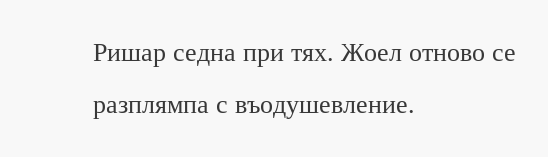Ришар седна при тях. Жоел отново се разплямпа с въодушевление.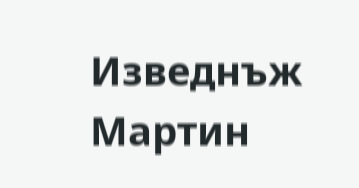Изведнъж Мартин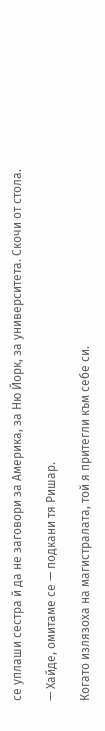се уплаши сестра й да не заговори за Америка, за Ню Йорк, за университета. Скочи от стола.

— Хайде, омитаме се — подкани тя Ришар.

Когато излязоха на магистралата, той я притегли към себе си.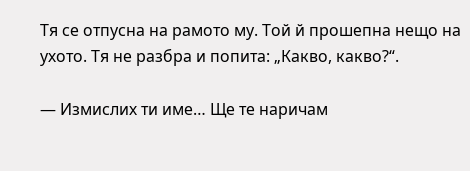Тя се отпусна на рамото му. Той й прошепна нещо на ухото. Тя не разбра и попита: „Какво, какво?“.

— Измислих ти име… Ще те наричам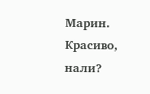Марин. Красиво, нали?